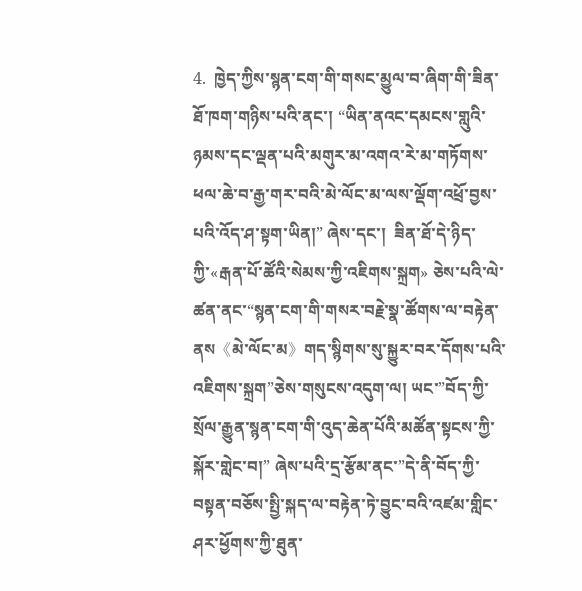4.  ཁྱེད་ཀྱིས་སྙན་ངག་གི་གསང་མྱུལ་བ་ཞིག་གི་ཟིན་ཐོ་ཁག་གཉིས་པའི་ནང་། “ཡིན་ནའང་དམངས་གླུའི་ཉམས་དང་ལྡན་པའི་མགུར་མ་འགའ་རེ་མ་གཏོགས་ཕལ་ཆེ་བ་རྒྱ་གར་བའི་མེ་ལོང་མ་ལས་ལྡོག་འཕྲོ་བྱས་པའི་འོད་ཤ་སྟག་ཡིན།” ཞེས་དང་།  ཟིན་ཐོ་དེ་ཉིད་ཀྱི་«རྒན་པོ་ཚོའི་སེམས་ཀྱི་འཇིགས་སྐྲག» ཅེས་པའི་ལེ་ཚན་ནང་“སྙན་ངག་གི་གསར་བརྗེ་སྣ་ཚོགས་ལ་བརྟེན་ནས《མེ་ལོང་མ》གད་སྙིགས་སུ་སྐྱུར་བར་དོགས་པའི་འཇིགས་སྐྲག”ཅེས་གསུངས་འདུག་ལ། ཡང་”བོད་ཀྱི་སྲོལ་རྒྱུན་སྙན་ངག་གི་འུད་ཆེན་པོའི་མཚོན་སྟངས་ཀྱི་སྐོར་གླེང་བ།” ཞེས་པའི་དྲ་རྩོམ་ནང་”དེ་ནི་བོད་ཀྱི་བསྟན་བཅོས་སྤྱི་སྐད་ལ་བརྟེན་ཏེ་བྱུང་བའི་འཛམ་གླིང་ཤར་ཕྱོགས་ཀྱི་ཐུན་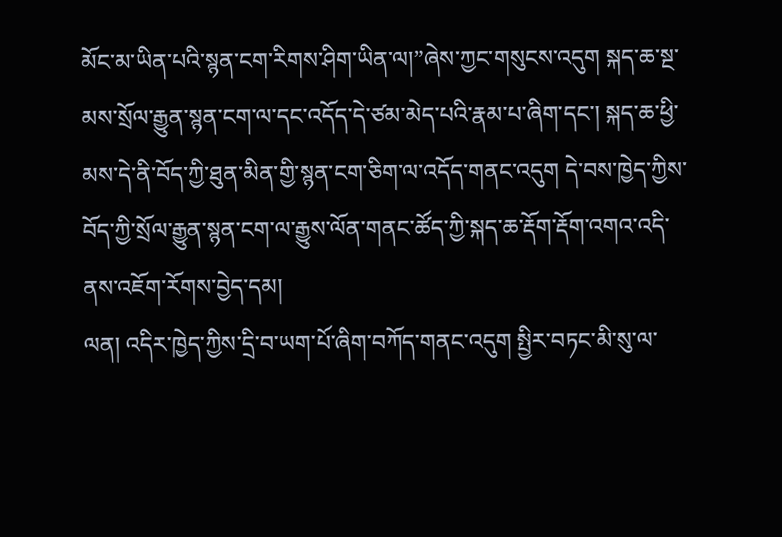མོང་མ་ཡིན་པའི་སྙན་ངག་རིགས་ཤིག་ཡིན་ལ།”ཞེས་ཀྱང་གསུངས་འདུག སྐད་ཆ་སྔ་མས་སྲོལ་རྒྱུན་སྙན་ངག་ལ་དང་འདོད་དེ་ཙམ་མེད་པའི་རྣམ་པ་ཞིག་དང་། སྐད་ཆ་ཕྱི་མས་དེ་ནི་བོད་ཀྱི་ཐུན་མིན་གྱི་སྙན་ངག་ཅིག་ལ་འདོད་གནང་འདུག དེ་བས་ཁྱེད་ཀྱིས་བོད་ཀྱི་སྲོལ་རྒྱུན་སྙན་ངག་ལ་རྒྱུས་ལོན་གནང་ཚོད་ཀྱི་སྐད་ཆ་རྡོག་རྡོག་འགའ་འདི་ནས་འཇོག་རོགས་བྱེད་དམ།
ལན། འདིར་ཁྱེད་ཀྱིས་དྲི་བ་ཡག་པོ་ཞིག་བཀོད་གནང་འདུག སྤྱིར་བཏང་མི་སུ་ལ་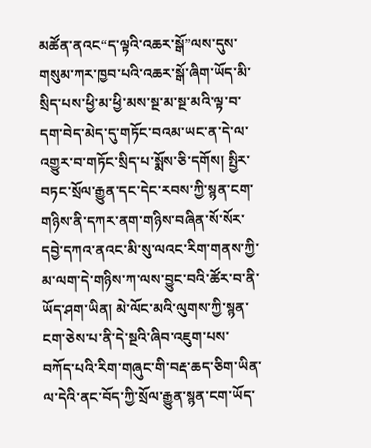མཚོན་ནའང“ད་ལྟའི་འཆར་སྒོ”ལས་དུས་གསུམ་ཀར་ཁྱབ་པའི་འཆར་སྒོ་ཞིག་ཡོད་མི་སྲིད་པས་ཕྱི་མ་ཕྱི་མས་སྔ་མ་སྔ་མའི་ལྟ་བ་དག་བེད་མེད་དུ་གཏོང་བའམ་ཡང་ན་དེ་ལ་འགྱུར་བ་གཏོང་སྲིད་པ་སྨོས་ཅི་དགོས། སྤྱིར་བཏང་སྲོལ་རྒྱུན་དང་དེང་རབས་ཀྱི་སྙན་ངག་གཉིས་ནི་དཀར་ནག་གཉིས་བཞིན་སོ་སོར་དབྱེ་དཀའ་ནའང་མི་སུ་ལའང་རིག་གནས་ཀྱི་མ་ལག་དེ་གཉིས་ཀ་ལས་བྱུང་བའི་ཚོར་བ་ནི་ཡོད་ཤག་ཡིན། མེ་ལོང་མའི་ལུགས་ཀྱི་སྙན་ངག་ཅེས་པ་ནི་དེ་སྔའི་ཞིབ་འཇུག་པས་བཀོད་པའི་རིག་གཞུང་གི་བརྡ་ཆད་ཅིག་ཡིན་ལ་དེའི་ནང་བོད་ཀྱི་སྲོལ་རྒྱུན་སྙན་ངག་ཡོད་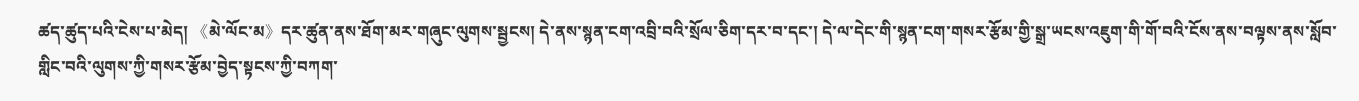ཚད་ཚུད་པའི་ངེས་པ་མེད། 《མེ་ལོང་མ》དར་ཚུན་ནས་ཐོག་མར་གཞུང་ལུགས་སྦྱངས། དེ་ནས་སྙན་ངག་འབྲི་བའི་སྲོལ་ཅིག་དར་བ་དང་། དེ་ལ་དེང་གི་སྙན་ངག་གསར་རྩོམ་གྱི་སྒྲ་ཡངས་འཇུག་གི་གོ་བའི་ངོས་ནས་བལྟས་ནས་སློབ་གླིང་བའི་ལུགས་ཀྱི་གསར་རྩོམ་བྱེད་སྟངས་ཀྱི་བཀག་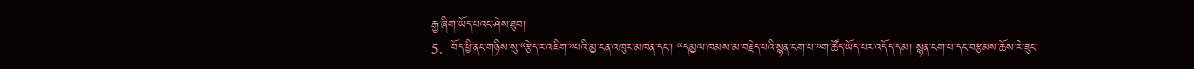རྒྱ་ཞིག་ཡོད་པའང་ཤེས་ཐུབ།
5.  བོད་ཕྱི་ནང་གཉིས་སུ་“རྩེད་ར་འཇིག་”པའི་མྱ་ངན་འཁུར་མཁན་དང་། “དམྱལ་ཁམས་མ་བརྗེད་པའི་སྙན་ངག་པ་”ག་ཚོད་ཡོད་པར་འདོད་དམ། སྙན་ངག་པ་དང་བརྩམས་ཆོས་རེ་ཟུང་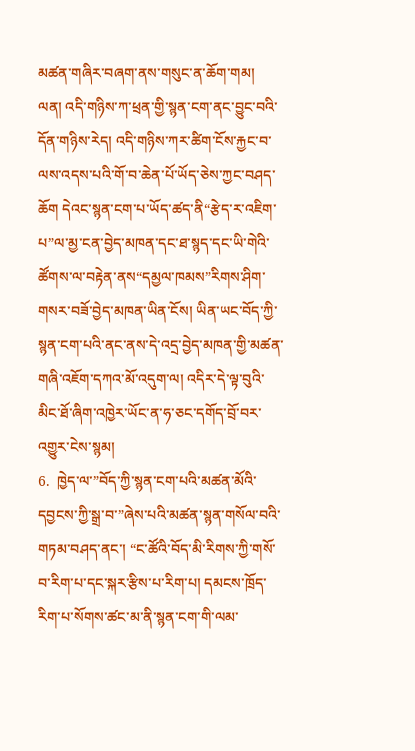མཚན་གཞིར་བཞག་ནས་གསུང་ན་ཆོག་གམ།
ལན། འདི་གཉིས་ཀ་ཕྲན་གྱི་སྙན་ངག་ནང་བྱུང་བའི་དོན་གཉིས་རེད། འདི་གཉིས་ཀར་ཚིག་ངོས་རྐྱང་བ་ལས་འདས་པའི་གོ་བ་ཆེན་པོ་ཡོད་ཅེས་ཀྱང་བཤད་ཆོག དེའང་སྙན་ངག་པ་ཡོད་ཚད་ནི“རྩེད་ར་འཇིག་པ”ལ་མྱ་ངན་བྱེད་མཁན་དང་ཐ་སྙད་དང་ཡི་གེའི་ཚོགས་ལ་བརྟེན་ནས“དམྱལ་ཁམས”རིགས་ཤིག་གསར་བཟོ་བྱེད་མཁན་ཡིན་ངོས། ཡིན་ཡང་བོད་ཀྱི་སྙན་ངག་པའི་ནང་ནས་དེ་འདྲ་བྱེད་མཁན་གྱི་མཚན་གཞི་འཇོག་དཀའ་མོ་འདུག་ལ། འདིར་དེ་ལྟ་བུའི་མིང་ཐོ་ཞིག་འཁྱེར་ཡོང་ན་ཧ་ཅང་དགོད་བྲོ་བར་འགྱུར་ངེས་སྙམ།
6.  ཁྱེད་ལ་”བོད་ཀྱི་སྙན་ངག་པའི་མཚན་མོའི་དབྱངས་ཀྱི་སྒྲ་བ་”ཞེས་པའི་མཚན་སྙན་གསོལ་བའི་གཏམ་བཤད་ནང་། “ང་ཚོའི་བོད་མི་རིགས་ཀྱི་གསོ་བ་རིག་པ་དང་སྐར་རྩིས་པ་རིག་པ། དམངས་ཁྲོད་རིག་པ་སོགས་ཚང་མ་ནི་སྙན་ངག་གི་ལམ་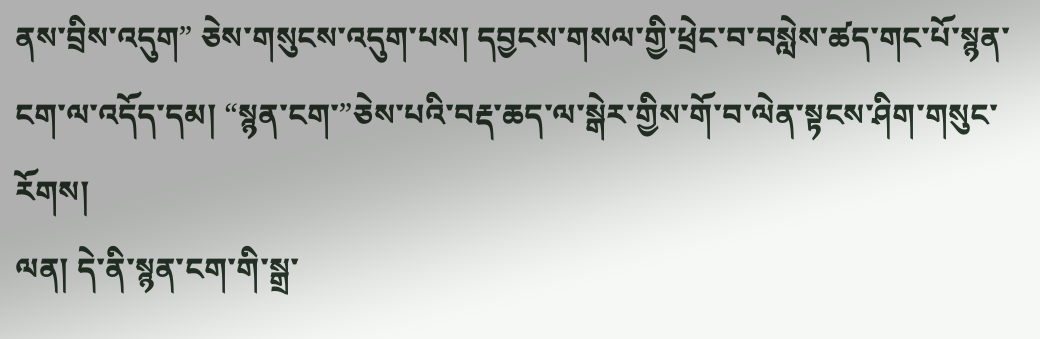ནས་བྲིས་འདུག” ཅེས་གསུངས་འདུག་པས། དབྱངས་གསལ་གྱི་ཕྲེང་བ་བསླེས་ཚད་གང་པོ་སྙན་ངག་ལ་འདོད་དམ། “སྙན་ངག་”ཅེས་པའི་བརྡ་ཆད་ལ་སྒེར་གྱིས་གོ་བ་ལེན་སྟངས་ཤིག་གསུང་རོགས།
ལན། དེ་ནི་སྙན་ངག་གི་སྒྲ་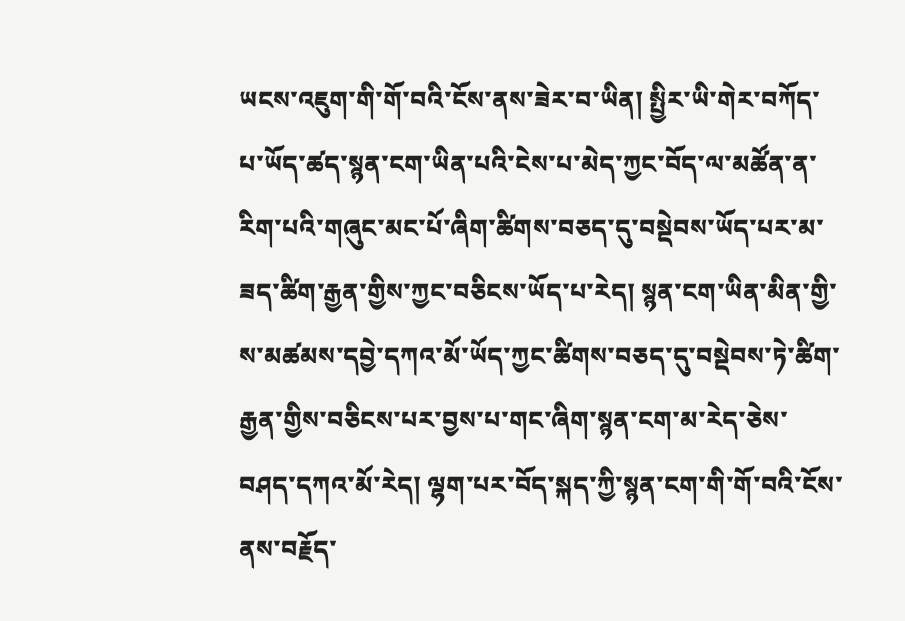ཡངས་འཇུག་གི་གོ་བའི་ངོས་ནས་ཟེར་བ་ཡིན། སྤྱིར་ཡི་གེར་བཀོད་པ་ཡོད་ཚད་སྙན་ངག་ཡིན་པའི་ངེས་པ་མེད་ཀྱང་བོད་ལ་མཚོན་ན་རིག་པའི་གཞུང་མང་པོ་ཞིག་ཚིགས་བཅད་དུ་བསྡེབས་ཡོད་པར་མ་ཟད་ཚིག་རྒྱན་གྱིས་ཀྱང་བཅིངས་ཡོད་པ་རེད། སྙན་ངག་ཡིན་མིན་གྱི་ས་མཚམས་དབྱེ་དཀའ་མོ་ཡོད་ཀྱང་ཚིགས་བཅད་དུ་བསྡེབས་ཏེ་ཚིག་རྒྱན་གྱིས་བཅིངས་པར་བྱས་པ་གང་ཞིག་སྙན་ངག་མ་རེད་ཅེས་བཤད་དཀའ་མོ་རེད། ལྷག་པར་བོད་སྐད་ཀྱི་སྙན་ངག་གི་གོ་བའི་ངོས་ནས་བརྗོད་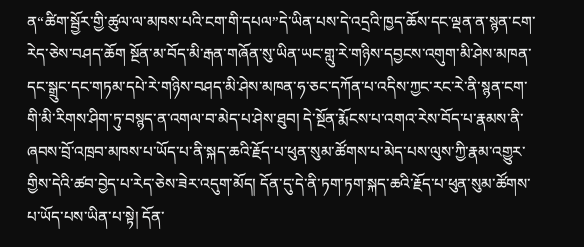ན“ཚིག་སྦྱོར་གྱི་ཚུལ་ལ་མཁས་པའི་ངག་གི་དཔལ”དེ་ཡིན་པས་དེ་འདྲའི་ཁྱད་ཆོས་དང་ལྡན་ན་སྙན་ངག་རེད་ཅེས་བཤད་ཆོག སྔོན་མ་བོད་མི་རྒན་གཞོན་སུ་ཡིན་ཡང་གླུ་རེ་གཉིས་དབྱངས་འགུག་མི་ཤེས་མཁན་དང་སྒྲུང་དང་གཏམ་དཔེ་རེ་གཉིས་བཤད་མི་ཤེས་མཁན་ཧ་ཅང་དཀོན་པ་འདིས་ཀྱང་རང་རེ་ནི་སྙན་ངག་གི་མི་རིགས་ཤིག་ཏུ་བསྙད་ན་འགལ་བ་མེད་པ་ཤེས་ཐུབ། དེ་སྔོན་རྨོངས་པ་འགའ་རེས་བོད་པ་རྣམས་ནི་ཞབས་བྲོ་འཁྲབ་མཁས་པ་ཡོད་པ་ནི་སྐད་ཆའི་རྗོད་པ་ཕུན་སུམ་ཚོགས་པ་མེད་པས་ལུས་ཀྱི་རྣམ་འགྱུར་གྱིས་དེའི་ཚབ་བྱེད་པ་རེད་ཅེས་ཟེར་འདུག་མོད། དོན་དུ་དེ་ནི་ཏག་ཏག་སྐད་ཆའི་རྗོད་པ་ཕུན་སུམ་ཚོགས་པ་ཡོད་པས་ཡིན་པ་སྟེ། དོན་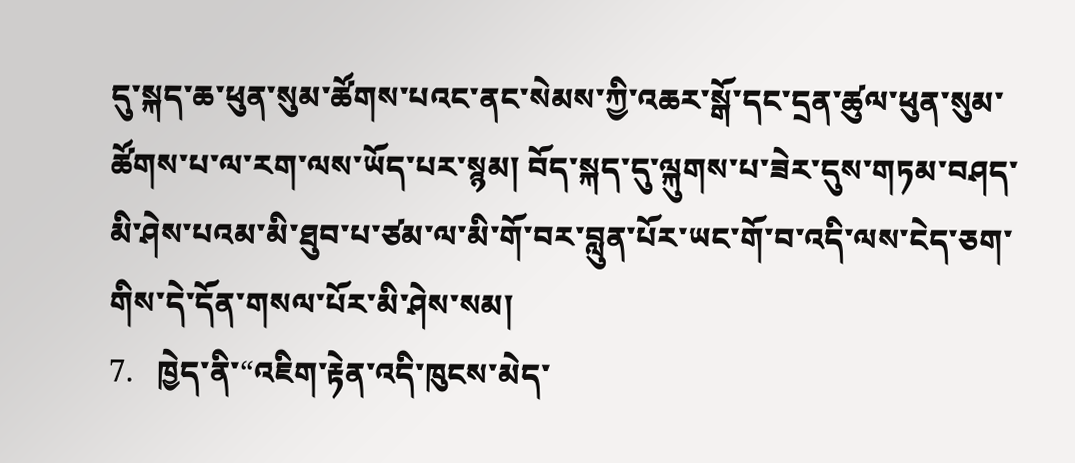དུ་སྐད་ཆ་ཕུན་སུམ་ཚོགས་པའང་ནང་སེམས་ཀྱི་འཆར་སྒོ་དང་དྲན་ཚུལ་ཕུན་སུམ་ཚོགས་པ་ལ་རག་ལས་ཡོད་པར་སྙམ། བོད་སྐད་དུ་ལྐུགས་པ་ཟེར་དུས་གཏམ་བཤད་མི་ཤེས་པའམ་མི་ཐུབ་པ་ཙམ་ལ་མི་གོ་བར་བླུན་པོར་ཡང་གོ་བ་འདི་ལས་ངེད་ཅག་གིས་དེ་དོན་གསལ་པོར་མི་ཤེས་སམ།
7.   ཁྱེད་ནི་“འཇིག་རྟེན་འདི་ཁུངས་མེད་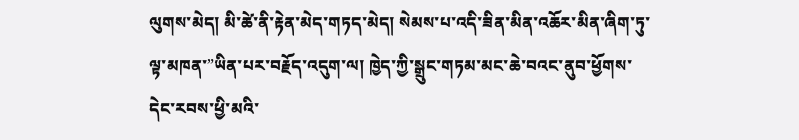ལུགས་མེད། མི་ཚེ་ནི་རྟེན་མེད་གཏད་མེད། སེམས་པ་འདི་ཟིན་མིན་འཆོར་མིན་ཞིག་ཏུ་ལྟ་མཁན་”ཡིན་པར་བརྗོད་འདུག་ལ། ཁྱེད་ཀྱི་སྒྲུང་གཏམ་མང་ཆེ་བའང་ནུབ་ཕྱོགས་དེང་རབས་ཕྱི་མའི་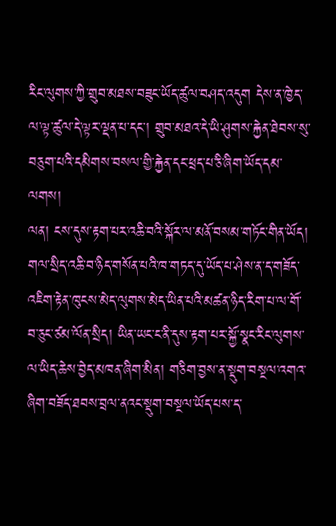རིང་ལུགས་ཀྱི་གྲུབ་མཐས་བཟུང་ཡོད་ཚུལ་བཤད་འདུག དེས་ན་ཁྱེད་ལ་ལྟ་ཚུལ་དེ་ལྟར་ལྡན་པ་དང་། གྲུབ་མཐའ་དེ་ཡི་ཤུགས་རྐྱེན་ཐེབས་སུ་བཅུག་པའི་དམིགས་བསལ་གྱི་རྐྱེན་དང་ཕྲད་པ་ཅི་ཞིག་ཡོད་དམ་ལགས།
ལན། ངས་དུས་རྟག་པར་འཆི་བའི་སྐོར་ལ་མནོ་བསམ་གཏོང་གིན་ཡོད། གལ་སྲིད་འཆི་བ་ཉིད་གསོན་པའི་ཁ་གཏད་དུ་ཡོད་པ་ཤེས་ན་ད་གཟོད་འཇིག་རྟེན་ཁུངས་མེད་ལུགས་མེད་ཡིན་པའི་མཚན་ཉིད་རིག་པ་ལ་གོ་བ་ཅུང་ཙམ་ལོན་སྲིད། ཡིན་ཡང་ང་ནི་དུས་རྟག་པར་སྐྱོ་སྣང་རིང་ལུགས་ལ་ཡིད་ཆེས་བྱེད་མཁན་ཞིག་མིན། གཅིག་བྱས་ན་སྡུག་བསྔལ་འགའ་ཞིག་བཟོད་ཐབས་བྲལ་ནའང་སྡུག་བསྔལ་ཡོད་པས་ད་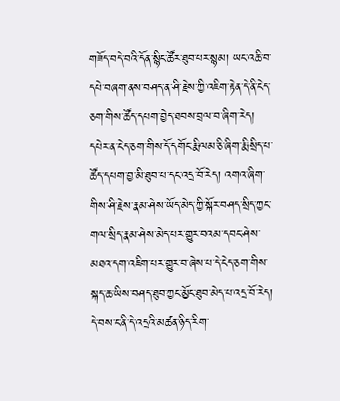གཟོད་བདེ་བའི་དོན་སྙིང་ཚོར་ཐུབ་པར་སྙམ། ཡང་འཆི་བ་དཔེ་བཞག་ནས་བཤད་ན་ཤི་རྗེས་ཀྱི་འཇིག་རྟེན་དེ་ནི་ངེད་ཅག་གིས་ཚོད་དཔག་བྱེད་ཐབས་བྲལ་བ་ཞིག་རེད། དཔེར་ན་ངེད་ཅག་གིས་དོ་དགོང་རྨི་ལམ་ཅི་ཞིག་རྨི་སྲིད་པ་ཚོད་དཔག་བྱ་མི་ཐུབ་པ་དང་འདྲ་བོ་རེད། འགའ་ཞིག་གིས་ཤི་རྗེས་རྣམ་ཤེས་ཡོད་མེད་ཀྱི་སྐོར་བཤད་སྲིད་ཀྱང་གལ་སྲིད་རྣམ་ཤེས་མེད་པར་གྱུར་བའམ་དབང་ཤེས་མཐའ་དག་འཇིག་པར་གྱུར་བ་ཞེས་པ་དེ་ངེད་ཅག་གིས་སྐད་ཆ་ཡིས་བཤད་ཐུབ་ཀྱང་མྱོང་ཐུབ་མེད་པ་འདྲ་བོ་རེད། དེ་བས་ང་ནི་དེ་འདྲའི་མཚན་ཉིད་རིག་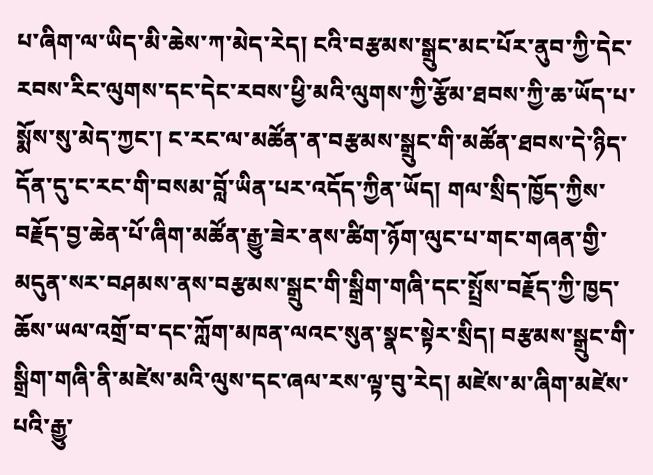པ་ཞིག་ལ་ཡིད་མི་ཆེས་ཀ་མེད་རེད། ངའི་བརྩམས་སྒྲུང་མང་པོར་ནུབ་ཀྱི་དེང་རབས་རིང་ལུགས་དང་དེང་རབས་ཕྱི་མའི་ལུགས་ཀྱི་རྩོམ་ཐབས་ཀྱི་ཆ་ཡོད་པ་སྨོས་སུ་མེད་ཀྱང་། ང་རང་ལ་མཚོན་ན་བརྩམས་སྒྲུང་གི་མཚོན་ཐབས་དེ་ཉིད་དོན་དུ་ང་རང་གི་བསམ་བློ་ཡིན་པར་འདོད་ཀྱིན་ཡོད། གལ་སྲིད་ཁྱོད་ཀྱིས་བརྗོད་བྱ་ཆེན་པོ་ཞིག་མཚོན་རྒྱུ་ཟེར་ནས་ཚིག་ཉོག་ལུང་པ་གང་གཞན་གྱི་མདུན་སར་བཤམས་ནས་བརྩམས་སྒྲུང་གི་སྒྲིག་གཞི་དང་སྤྲོས་བརྗོད་ཀྱི་ཁྱད་ཆོས་ཡལ་འགྲོ་བ་དང་ཀློག་མཁན་ལའང་སུན་སྣང་སྟེར་སྲིད། བརྩམས་སྒྲུང་གི་སྒྲིག་གཞི་ནི་མཛེས་མའི་ལུས་དང་ཞལ་རས་ལྟ་བུ་རེད། མཛེས་མ་ཞིག་མཛེས་པའི་རྒྱུ་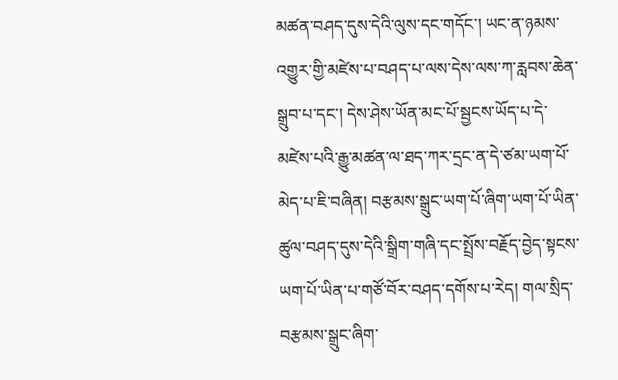མཚན་བཤད་དུས་དེའི་ལུས་དང་གདོང་། ཡང་ན་ཉམས་འགྱུར་གྱི་མཛེས་པ་བཤད་པ་ལས་དེས་ལས་ཀ་རླབས་ཆེན་སྒྲུབ་པ་དང་། དེས་ཤེས་ཡོན་མང་པོ་སྦྱངས་ཡོད་པ་དེ་མཛེས་པའི་རྒྱུ་མཚན་ལ་ཐད་ཀར་དྲང་ན་དེ་ཙམ་ཡག་པོ་མེད་པ་ཇི་བཞིན། བརྩམས་སྒྲུང་ཡག་པོ་ཞིག་ཡག་པོ་ཡིན་ཚུལ་བཤད་དུས་དེའི་སྒྲིག་གཞི་དང་སྤྲོས་བརྗོད་བྱེད་སྟངས་ཡག་པོ་ཡིན་པ་གཙོ་བོར་བཤད་དགོས་པ་རེད། གལ་སྲིད་བརྩམས་སྒྲུང་ཞིག་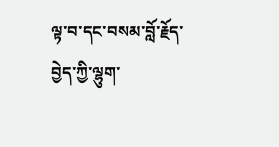ལྟ་བ་དང་བསམ་བློ་རྗོད་བྱེད་ཀྱི་ལྷུག་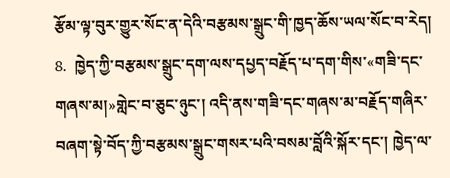རྩོམ་ལྟ་བུར་གྱུར་སོང་ན་དེའི་བརྩམས་སྒྲུང་གི་ཁྱད་ཆོས་ཡལ་སོང་བ་རེད།
8.  ཁྱེད་ཀྱི་བརྩམས་སྒྲུང་དག་ལས་དཔྱད་བརྗོད་པ་དག་གིས་«གཟི་དང་གཞས་མ།»གླེང་བ་ཅུང་ཉུང་། འདི་ནས་གཟི་དང་གཞས་མ་བརྗོད་གཞིར་བཞག་སྟེ་བོད་ཀྱི་བརྩམས་སྒྲུང་གསར་པའི་བསམ་བློའི་སྐོར་དང་། ཁྱེད་ལ་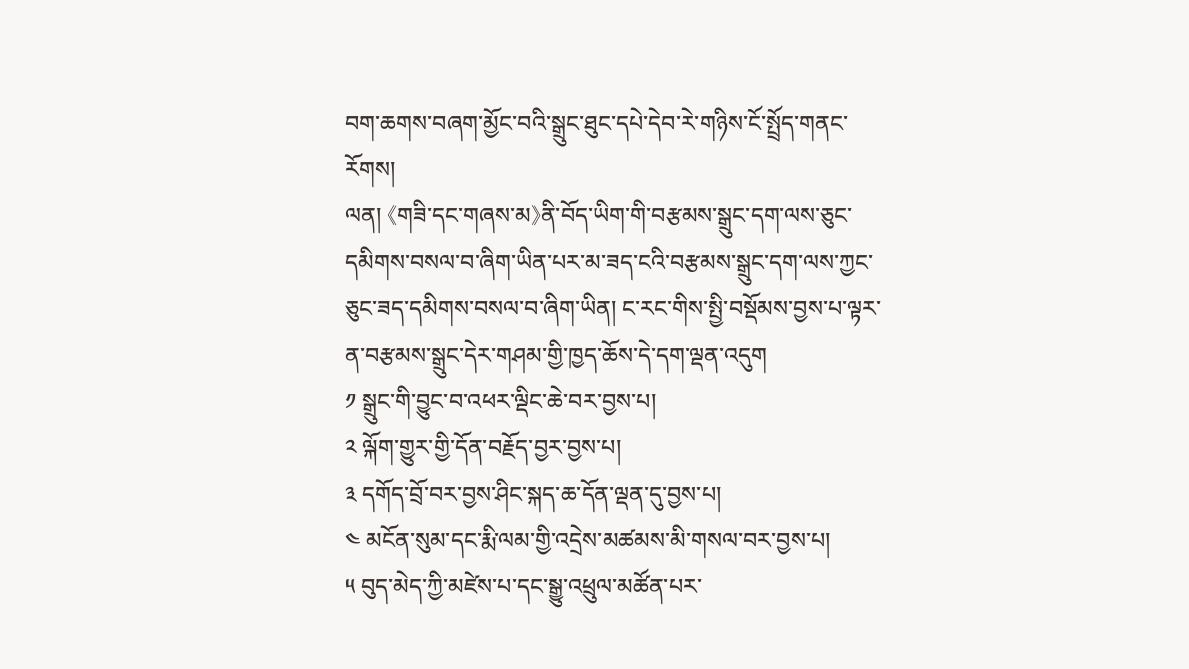བག་ཆགས་བཞག་མྱོང་བའི་སྒྲུང་ཐུང་དཔེ་དེབ་རེ་གཉིས་ངོ་སྤྲོད་གནང་རོགས།
ལན། 《གཟི་དང་གཞས་མ》ནི་བོད་ཡིག་གི་བརྩམས་སྒྲུང་དག་ལས་ཅུང་དམིགས་བསལ་བ་ཞིག་ཡིན་པར་མ་ཟད་ངའི་བརྩམས་སྒྲུང་དག་ལས་ཀྱང་ཅུང་ཟད་དམིགས་བསལ་བ་ཞིག་ཡིན། ང་རང་གིས་སྤྱི་བསྡོམས་བྱས་པ་ལྟར་ན་བརྩམས་སྒྲུང་དེར་གཤམ་གྱི་ཁྱད་ཆོས་དེ་དག་ལྡན་འདུག
༡ སྒྲུང་གི་བྱུང་བ་འཕར་ལྡིང་ཆེ་བར་བྱས་པ།
༢ ལྐོག་གྱུར་གྱི་དོན་བརྗོད་བྱར་བྱས་པ།
༣ དགོད་བྲོ་བར་བྱས་ཤིང་སྐད་ཆ་དོན་ལྡན་དུ་བྱས་པ།
༤ མངོན་སུམ་དང་རྨི་ལམ་གྱི་འདྲེས་མཚམས་མི་གསལ་བར་བྱས་པ།
༥ བུད་མེད་ཀྱི་མཛེས་པ་དང་སྒྱུ་འཕྲུལ་མཚོན་པར་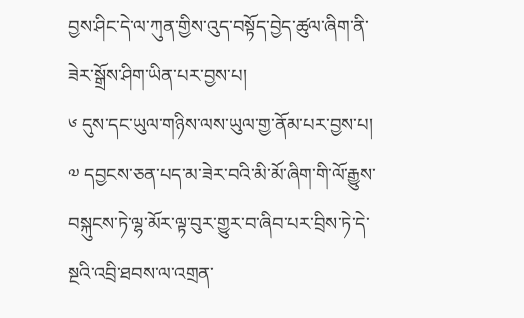བྱས་ཤིང་དེ་ལ་ཀུན་གྱིས་འུད་བསྟོད་བྱེད་ཚུལ་ཞིག་ནི་ཟེར་སྒྲོས་ཤིག་ཡིན་པར་བྱས་པ།
༦ དུས་དང་ཡུལ་གཉིས་ལས་ཡུལ་གྱ་ནོམ་པར་བྱས་པ།
༧ དབྱངས་ཅན་པད་མ་ཟེར་བའི་མི་མོ་ཞིག་གི་ལོ་རྒྱུས་བསྐུངས་ཏེ་ལྷ་མོར་ལྟ་བུར་གྱུར་བ་ཞིབ་པར་བྲིས་ཏེ་དེ་སྔའི་འབྲི་ཐབས་ལ་འགྲན་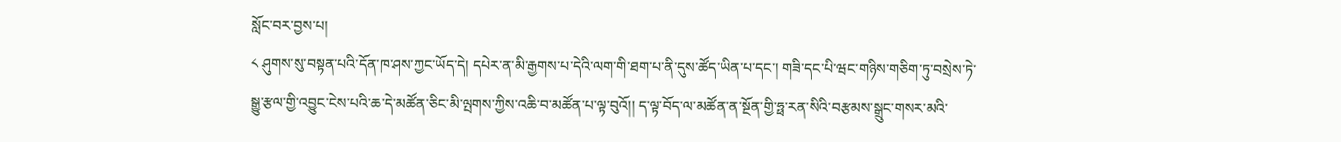སློང་བར་བྱས་པ།
༨ ཤུགས་སུ་བསྟན་པའི་དོན་ཁ་ཤས་ཀྱང་ཡོད་དེ། དཔེར་ན་མི་རྒྱགས་པ་དེའི་ལག་གི་ཐག་པ་ནི་དུས་ཚོད་ཡིན་པ་དང་། གཟི་དང་པི་ཝང་གཉིས་གཅིག་ཏུ་བསྲེས་ཏེ་སྒྱུ་རྩལ་གྱི་འབྱུང་ངེས་པའི་ཆ་དེ་མཚོན་ཅིང་མི་ལྤགས་ཀྱིས་འཆི་བ་མཚོན་པ་ལྟ་བུའོ།། ད་ལྟ་བོད་ལ་མཚོན་ན་སྔོན་གྱི་ཧྥ་རན་སིའི་བརྩམས་སྒྲུང་གསར་མའི་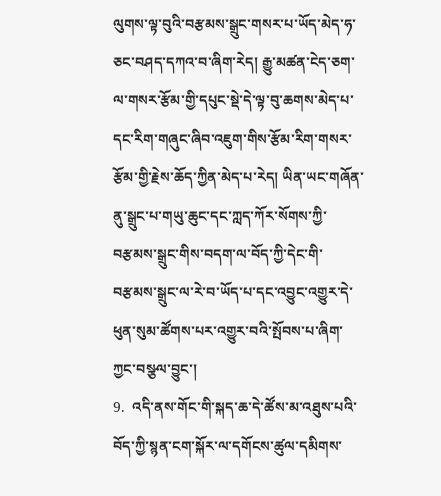ལུགས་ལྟ་བུའི་བརྩམས་སྒྲུང་གསར་པ་ཡོད་མེད་ཧ་ཅང་བཤད་དཀའ་བ་ཞིག་རེད། རྒྱུ་མཚན་ངེད་ཅག་ལ་གསར་རྩོམ་གྱི་དཔུང་སྡེ་དེ་ལྟ་བུ་ཆགས་མེད་པ་དང་རིག་གཞུང་ཞིབ་འཇུག་གིས་རྩོམ་རིག་གསར་རྩོམ་གྱི་རྗེས་ཆོད་ཀྱིན་མེད་པ་རེད། ཡིན་ཡང་གཞོན་ནུ་སྒྲུང་པ་གཡུ་ཆུང་དང་ཀླད་ཀོར་སོགས་ཀྱི་བརྩམས་སྒྲུང་གིས་བདག་ལ་བོད་ཀྱི་དེང་གི་བརྩམས་སྒྲུང་ལ་རེ་བ་ཡོད་པ་དང་འབྱུང་འགྱུར་དེ་ཕུན་སུམ་ཚོགས་པར་འགྱུར་བའི་སྤོབས་པ་ཞིག་ཀྱང་བསྩལ་བྱུང་།
9.  འདི་ནས་གོང་གི་སྐད་ཆ་དེ་ཚོས་མ་འཐུས་པའི་བོད་ཀྱི་སྙན་ངག་སྐོར་ལ་དགོངས་ཚུལ་དམིགས་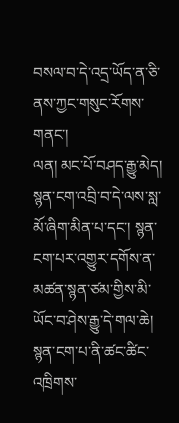བསལ་བ་དེ་འདྲ་ཡོད་ན་ཅི་ནས་ཀྱང་གསུང་རོགས་གནང་།
ལན། མང་པོ་བཤད་རྒྱུ་མེད། སྙན་ངག་འབྲི་བ་དེ་ལས་སླ་མོ་ཞིག་མིན་པ་དང་། སྙན་ངག་པར་འགྱུར་དགོས་ན་མཚན་སྙན་ཙམ་གྱིས་མི་ཡོང་བ་ཤེས་རྒྱུ་དེ་གལ་ཆེ། སྙན་ངག་པ་ནི་ཚང་ཚིང་འཁྲིགས་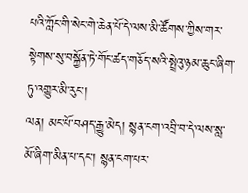པའི་ཀློང་གི་སེང་གེ་ཆེན་པོ་དེ་ལས་མི་ཚོགས་ཀྱིས་གར་སྟེགས་སུ་བསྐྱོན་ཏེ་གོང་ཚད་གཅོད་སའི་སྤྲེའུ་ཉམ་ཆུང་ཞིག་ཏུ་འགྱུར་མི་རུང་།
ལན། མང་པོ་བཤད་རྒྱུ་མེད། སྙན་ངག་འབྲི་བ་དེ་ལས་སླ་མོ་ཞིག་མིན་པ་དང་། སྙན་ངག་པར་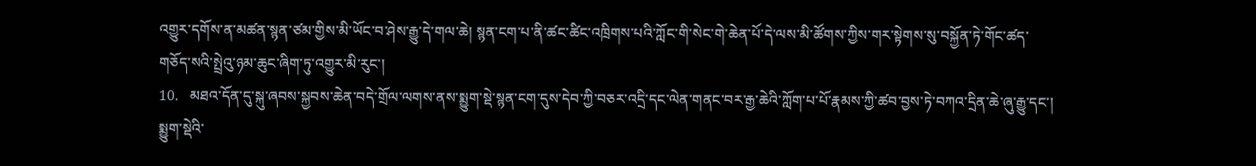འགྱུར་དགོས་ན་མཚན་སྙན་ཙམ་གྱིས་མི་ཡོང་བ་ཤེས་རྒྱུ་དེ་གལ་ཆེ། སྙན་ངག་པ་ནི་ཚང་ཚིང་འཁྲིགས་པའི་ཀློང་གི་སེང་གེ་ཆེན་པོ་དེ་ལས་མི་ཚོགས་ཀྱིས་གར་སྟེགས་སུ་བསྐྱོན་ཏེ་གོང་ཚད་གཅོད་སའི་སྤྲེའུ་ཉམ་ཆུང་ཞིག་ཏུ་འགྱུར་མི་རུང་།
10.   མཐའ་དོན་དུ་སྐུ་ཞབས་སྐྱབས་ཆེན་བདེ་གྲོལ་ལགས་ནས་སྨྱུག་སྡེ་སྙན་ངག་དུས་དེབ་ཀྱི་བཅར་འདྲི་དང་ལེན་གནང་བར་རྒྱ་ཆེའི་ཀློག་པ་པོ་རྣམས་ཀྱི་ཚབ་བྱས་ཏེ་བཀའ་དྲིན་ཆེ་ཞུ་རྒྱུ་དང་།
སྨྱུག་སྡེའི་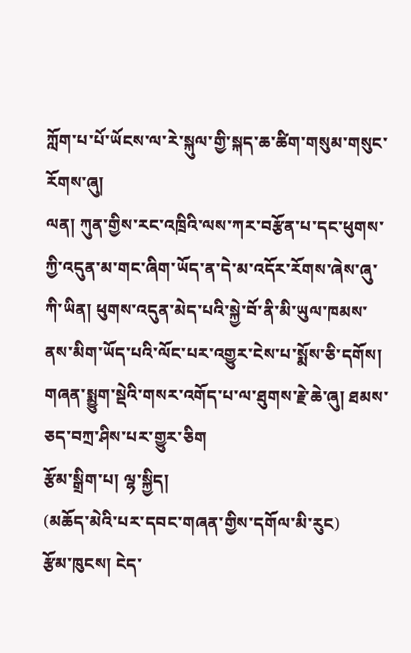ཀློག་པ་པོ་ཡོངས་ལ་རེ་སྐུལ་གྱི་སྐད་ཆ་ཚིག་གསུམ་གསུང་རོགས་ཞུ།
ལན། ཀུན་གྱིས་རང་འཁྲིའི་ལས་ཀར་བརྩོན་པ་དང་ཕུགས་ཀྱི་འདུན་མ་གང་ཞིག་ཡོད་ན་དེ་མ་འདོར་རོགས་ཞེས་ཞུ་ཀི་ཡིན། ཕུགས་འདུན་མེད་པའི་སྐྱེ་བོ་ནི་མི་ཡུལ་ཁམས་ནས་མིག་ཡོད་པའི་ལོང་པར་འགྱུར་ངེས་པ་སྨོས་ཅི་དགོས།
གཞན་སྨྱུག་སྡེའི་གསར་འགོད་པ་ལ་ཐུགས་རྗེ་ཆེ་ཞུ། ཐམས་ཅད་བཀྲ་ཤིས་པར་གྱུར་ཅིག
རྩོམ་སྒྲིག་པ། ལྷ་སྐྱིད།
(མཆོད་མེའི་པར་དབང་གཞན་གྱིས་དགོལ་མི་རུང)
རྩོམ་ཁུངས། ངེད་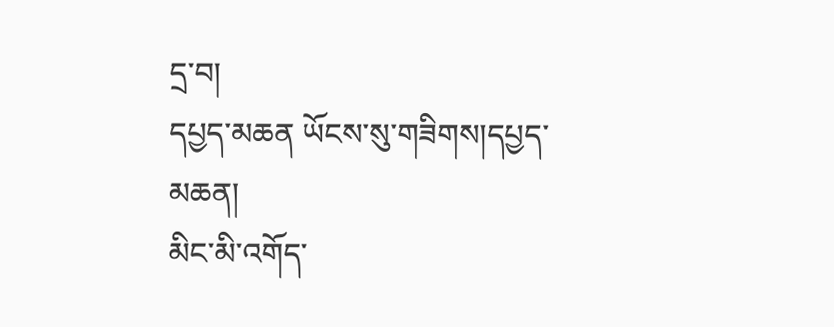དྲ་བ།
དཔྱད་མཆན ཡོངས་སུ་གཟིགས།དཔྱད་མཆན།
མིང་མི་འགོད་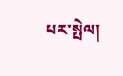པར་སྤེལ།